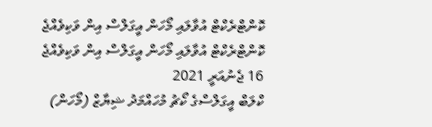ކޮންޓްރެކްޓް އުވާލައި މޯހަން އީގަލްސް އިން ވަކިވެއްޖެ
ކޮންޓްރެކްޓް އުވާލައި މޯހަން އީގަލްސް އިން ވަކިވެއްޖެ
16 ޖެނުއަރީ 2021
ކްލަބް އީގަލްސްގެ ކޯޗު މުހައްމަދު ޝިޔާޒް (މޯހަން)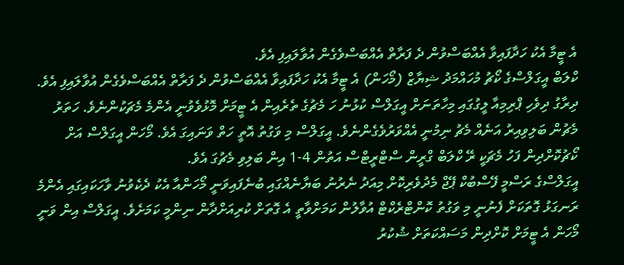އެ ޓީމާ އެކު ހަދާފައިވާ އެއްބަސްވުން ދެ ފަރާތް އެއްބަސްވެގެން އުވާލައިފި އެވެ.
ކްލަބް އީގަލްސްގެ ކޯޗު މުހައްމަދު ޝިޔާޒް (މޯހަން) އެ ޓީމާ އެކު ހަދާފައިވާ އެއްބަސްވުން ދެ ފަރާތް އެއްބަސްވެގެން އުވާލައިފި އެވެ.
ދިރާގު ދިވެހި ޕްރިމިއާ ލީގުގައި މިހާތަނަށް އީގަލްސް ކުޅުނު ހަ މެޗުގެ ތެރެއިން އެ ޓީމަށް މޮޅުވެވުނީ އެންމެ މެޗަކުންނެވެ. ހަތަރު މެޗުން ބަލިވިއިރު އަނެއް މެޗު ނިމުނީ އެއްވަރުވެގެންނެވެ. އީގަލްސް މި ވަގުތު އޮތީ ހަތް ވަނައިގަ އެވެ. މޯހަން އީގަލްސް އަށް ކޯޗުކޮށްދިން ފަހު މެޗަކީ ރޭ ކްލަބް ގްރީން ސްޓްރީޓްސް އަތުން 4-1 އިން ބަލިވި މެޗުގަ އެވެ.
އީގަލްސްގެ ރަސްމީ ފޭސްބުކް ޕޭޖް މެދުވެރިކޮށް މިއަދު ނެރުނު ބަޔާނެއްގައި ބުނެފައިވަނީ މޯހަންއާ އެކު ދެކެވުނު ވާހަކައިގައި އެންމެ ރަނގަޅު ގޮތަކަށް ފެނުނީ މި ވަގުތު ކޮންޓްރެކްޓް އުވާލުން ކަމަށްވާތީ އެ ގޮތަށް ކުރިއަށްދާން ނިންމީ ކަމަށެވެ. އީގަލްސް އިން ވަނީ މޯހަން އެ ޓީމަށް ކޮށްދިން މަސައްކަތަށް ޝުކުރު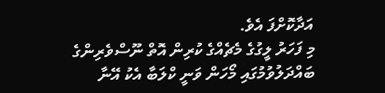އަދާކޮށްފަ އެވެ.
މި ފަހަރު ލީގުގެ މެޗެއްގެ ކުރިން އޮތް ނޫސްވެރިންގެ ބައްދަލުވުމުގައި މޯހަން ވަނީ ކްލަބާ އެކު އޭނާ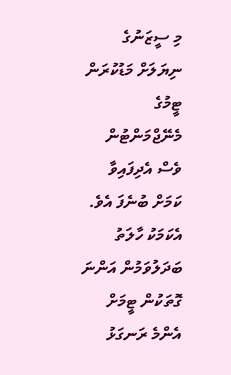މި ސީޒަނުގެ ނިޔަލަށް މަޑުކުރަން ޓީމުގެ މެނޭޖްމަންޓުން ވެސް އެދިފައިވާ ކަމަށް ބުނެފަ އެވެ. އެކަމަކު ހާލަތު ބަދަލުވަމުން އަންނަ ގޮތަކުން ޓީމަށް އެންމެ ރަނގަޅު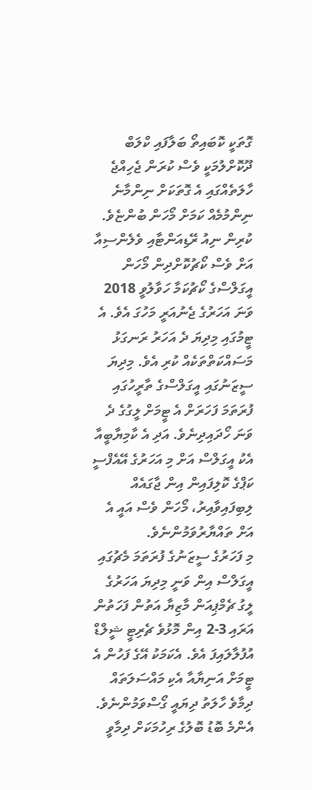ގޮތަކީ ކޮބައިތޯ ބަލާފައި ކްލަބް ދޫކޮށްލުމަކީ ވެސް ކުރަން ޖެހިއްޖެ ހާލަތެއްގައި އެ ގޮތަކަށް ނިންމާނެ ނިންމުމެއް ކަމަށް މޯހަން ބުންޏެވެ.
ކުރިން ނިއު ރޭޑިއަންޓާއި ވެލެންސިއާ އަށް ވެސް ކޯޗުކޮށްދިން މޯހަން އީގަލްސްގެ ކޯޗުކަމާ ހަވާލުވީ 2018 ވަނަ އަހަރުގެ ޖެނުއަރީ މަހުގަ އެވެ. އެ ޓީމުގައި މިދިޔަ ދެ އަހަރު ރަނގަޅު މަސައްކަތްތަކެއް ކުރި އެވެ. މިދިޔަ ސީޒަނުގައި އީގަލްސްގެ ތާރީހުގައި ފުރަތަމަ ފަހަރަށް އެ ޓީމަށް ލީގުގެ ދެ ވަނަ ހޯދައިދިނެވެ. އަދި އެ ކާމިޔާބީއާ އެކު އީގަލްސް އަށް މި އަހަރުގެ އޭއެފްސީ ކަޕްގެ ކޮލިފައިން އިން ޖާގައެއް ލިބިފައިވާއިރު، މޯހަން ވެސް އައީ އެ އަށް ތައްޔާރުވަމުންނެވެ.
މި ފަހަރުގެ ސީޒަނުގެ ފުރަތަމަ މެޗުގައި އީގަލްސް އިން ވަނީ މިދިޔަ އަހަރުގެ ލީގު ޗެމްޕިއަން މާޒިޔާ އަތުން ފަހަތުން އަރައި 3-2 އިން މޮޅުވެ ޗެރިޓީ ޝީލްޑް އުފުލާލައިފަ އެވެ. އެކަމަކު އޭގެ ފަހުން އެ ޓީމަށް އަނިޔާއާ އެކި މައްސަލަތައް ދިމާވެ ހާލަތު ދިޔައީ ގޯސްވަމުންނެވެ. އެންމެ ބޮޑު ބޮލުގެ ރިހުމަކަށް ދިމާވީ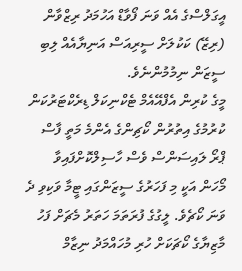އީގަލްސްގެ އެއް ވަނަ ފޯވާޑް އަހުމަދު ރިޒްވާން (ރިޒޭ) ކަކުލަށް ސީރިއަސް އަނިޔާއެއް ލިބި ސީޒަން ނިމުމުންނެވެ.
މީގެ ކުރިން އެފްއޭއެމް ޓެކްނިކަލް ޑިރެކްޓަރުކަން ކުރުމުގެ އިތުރުން ކޯޗިންގެ އެންމެ މަތީ ފާސް ޕްރޯ ލައިސަންސް ވެސް ހާސިލްކޮށްފައިވާ މޯހަން އަކީ މި ފަހަރުގެ ސީޒަންގައި ޓީމާ ވަކިވި ދެ ވަނަ ކޯޗެވެ. ލީގުގެ ފުރަތަމަ ހަތަރު މެޗަށް ފަހު މާޒިޔާގެ ކޯޗަކަށް ހުރި މުހައްމަދު ނިޒާމް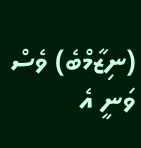(ނިޒާމްބެ) ވެސް ވަނީ އެ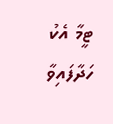ޓީމާ އެކު ހަދާފައިވާ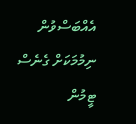އެއްބަސްވުން ނިމުމަކަށް ގެނެސް ޓީމުން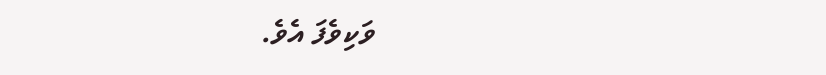ވަކިވެފަ އެވެ.